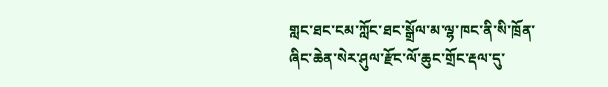གླང་ཐང་ངམ་ཀློང་ཐང་སྒྲོལ་མ་ལྷ་ཁང་ནི་སི་ཁྲོན་ཞིང་ཆེན་སེར་ཤུལ་རྫོང་ལོ་ཆུང་གྲོང་རྡལ་དུ་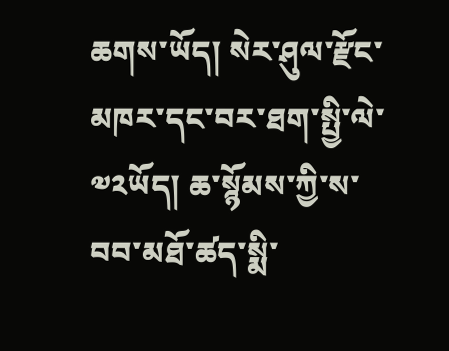ཆགས་ཡོད། སེར་ཤུལ་རྫོང་མཁར་དང་བར་ཐག་སྤྱི་ལེ་༧༢ཡོད། ཆ་སྙོམས་ཀྱི་ས་བབ་མཐོ་ཚད་སྨི་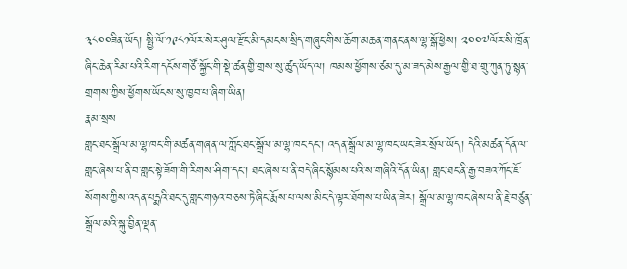༣༨༠༠ཟིན་ཡོད། སྤྱི་ལོ་༡༩༨༡ལོར་སེར་ཤུལ་རྫོང་མི་དམངས་སྲིད་གཞུང་གིས་ཆོག་མཆན་གནང་ནས་ལྷ་སྒོ་ཕྱེས། ༢༠༠༧ལོར་སི་ཁྲོན་ཞིང་ཆེན་རིམ་པའི་རིག་དངོས་གཙོ་སྐྱོང་གི་སྡེ་ཚན་གྱི་གྲས་སུ་ཚུད་ཡོད་ལ། ཁམས་ཕྱོགས་ཙམ་དུ་མ་ཟད་མེས་རྒྱལ་གྱི་ཐ་གྲུ་ཀུན་ཏུ་སྙན་གྲགས་ཀྱིས་ཕྱོགས་ཡོངས་སུ་ཁྱབ་པ་ཞིག་ཡིན།
རྣམ་སྲས
གླང་ཐང་སྒྲོལ་མ་ལྷ་ཁང་གི་མཚན་གཞན་ལ་ཀློང་ཐང་སྒྲོལ་མ་ལྷ་ཁང་དང་། འདན་སྒྲོལ་མ་ལྷ་ཁང་ཡང་ཟེར་སྲོལ་ཡོད། དེའི་མཚན་དོན་ལ་གླང་ཞེས་པ་ནི་བ་གླང་སྟེ་ཟོག་གི་རིགས་ཤིག་དང་། ཐང་ཞེས་པ་ནི་བདེ་ཞིང་སྙོམས་པའི་ས་གཞིའི་དོན་ཡིན། གླང་ཐང་ནི་རྒྱ་བཟའ་ཀོང་ཇོ་སོགས་ཀྱིས་འདན་པདྨའི་ཐང་དུ་གླང་གཉའ་བཅས་ཏེ་ཞིང་རྨོས་པ་ལས་མིང་དེ་ལྟར་ཐོགས་པ་ཡིན་ཟེར། སྒྲོལ་མ་ལྷ་ཁང་ཞེས་པ་ནི་རྗེ་བཙུན་སྒྲོལ་མའི་སྐུ་བྱིན་ལྡན་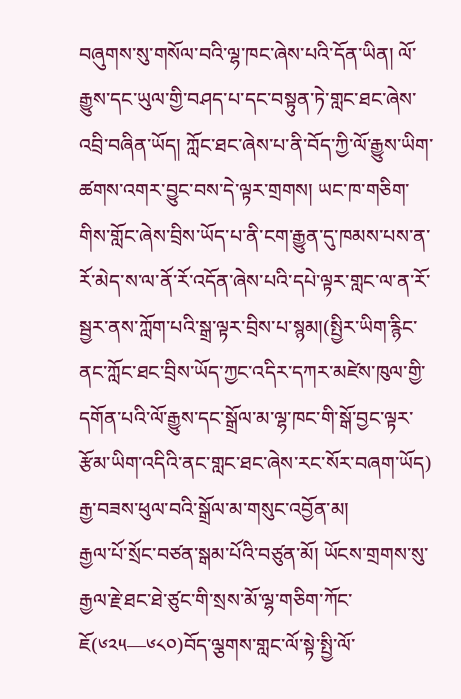བཞུགས་སུ་གསོལ་བའི་ལྷ་ཁང་ཞེས་པའི་དོན་ཡིན། ལོ་རྒྱུས་དང་ཡུལ་གྱི་བཤད་པ་དང་བསྟུན་ཏེ་གླང་ཐང་ཞེས་འབྲི་བཞིན་ཡོད། ཀློང་ཐང་ཞེས་པ་ནི་བོད་ཀྱི་ལོ་རྒྱུས་ཡིག་ཚགས་འགར་བྱུང་བས་དེ་ལྟར་གྲགས། ཡང་ཁ་གཅིག་གིས་གློང་ཞེས་བྲིས་ཡོད་པ་ནི་ངག་རྒྱུན་དུ་ཁམས་པས་ན་རོ་མེད་ས་ལ་ནོ་རོ་འདོན་ཞེས་པའི་དཔེ་ལྟར་གླང་ལ་ན་རོ་སྦྱར་ནས་ཀློག་པའི་སྒྲ་ལྟར་བྲིས་པ་སྙམ།(སྤྱིར་ཡིག་རྙིང་ནང་ཀློང་ཐང་བྲིས་ཡོད་ཀྱང་འདིར་དཀར་མཛེས་ཁུལ་གྱི་དགོན་པའི་ལོ་རྒྱུས་དང་སྒྲོལ་མ་ལྷ་ཁང་གི་སྒོ་བྱང་ལྟར་རྩོམ་ཡིག་འདིའི་ནང་གླང་ཐང་ཞེས་རང་སོར་བཞག་ཡོད)
རྒྱ་བཟས་ཕུལ་བའི་སྒྲོལ་མ་གསུང་འབྱོན་མ།
རྒྱལ་པོ་སྲོང་བཙན་སྒམ་པོའི་བཙུན་མོ། ཡོངས་གྲགས་སུ་རྒྱལ་རྗེ་ཐང་ཐེ་ཙུང་གི་སྲས་མོ་ལྷ་གཅིག་ཀོང་ཇོ(༦༢༥—༦༨༠)བོད་ལྕགས་གླང་ལོ་སྟེ་སྤྱི་ལོ་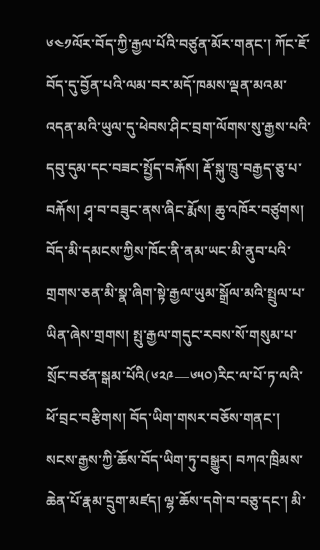༦༤༡ལོར་བོད་ཀྱི་རྒྱལ་པོའི་བཙུན་མོར་གནང་། ཀོང་ཇོ་བོད་དུ་བྱོན་པའི་ལམ་བར་མདོ་ཁམས་ལྡན་མའམ་འདན་མའི་ཡུལ་དུ་ཕེབས་ཤིང་བྲག་ལོགས་སུ་རྒྱས་པའི་དབུ་དུམ་དང་བཟང་སྤྱོད་བརྐོས། རྡོ་སྐུ་ཁྲུ་བརྒྱད་ཅུ་པ་བརྐོས། ཤྭ་བ་བཟུང་ནས་ཞིང་རྨོས། ཆུ་འཁོར་བཙུགས། བོད་མི་དམངས་ཀྱིས་ཁོང་ནི་ནམ་ཡང་མི་ནུབ་པའི་གྲགས་ཅན་མི་སྣ་ཞིག་སྟེ་རྒྱལ་ཡུམ་སྒྲོལ་མའི་སྤྲུལ་པ་ཡིན་ཞེས་གྲགས། སྤུ་རྒྱལ་གདུང་རབས་སོ་གསུམ་པ་སྲོང་བཙན་སྒམ་པོའི(༦༢༩—༦༥༠)རིང་ལ་པོ་ཏ་ལའི་ཕོ་བྲང་བརྩིགས། བོད་ཡིག་གསར་བཅོས་གནང་། སངས་རྒྱས་ཀྱི་ཆོས་བོད་ཡིག་ཏུ་བསྒྱུར། བཀའ་ཁྲིམས་ཆེན་པོ་རྣམ་དྲུག་མཛད། ལྷ་ཆོས་དགེ་བ་བཅུ་དང་། མི་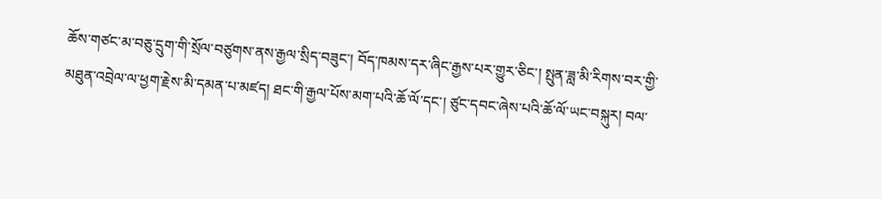ཆོས་གཙང་མ་བཅུ་དྲུག་གི་སྲོལ་བཙུགས་ནས་རྒྱལ་སྲིད་བཟུང་། བོད་ཁམས་དར་ཞིང་རྒྱས་པར་གྱུར་ཅིང་། སྤུན་ཟླ་མི་རིགས་བར་གྱི་མཐུན་འབྲེལ་ལ་ཕྱག་རྗེས་མི་དམན་པ་མཛད། ཐང་གི་རྒྱལ་པོས་མག་པའི་ཆོ་ལོ་དང་། ཙུང་དབང་ཞེས་པའི་ཆོ་ལོ་ཡང་བསྐུར། བལ་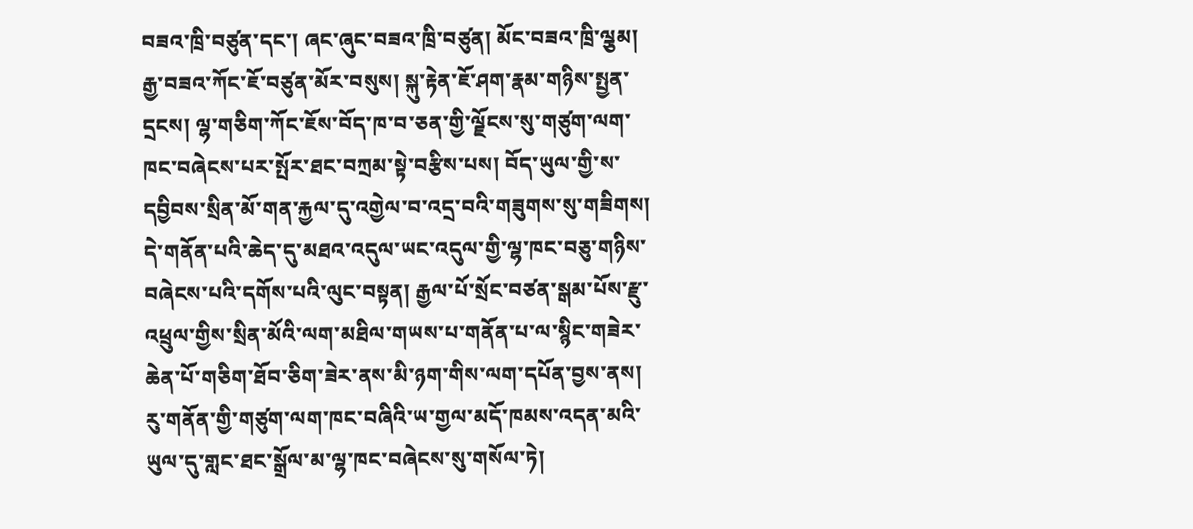བཟའ་ཁྲི་བཙུན་དང་། ཞང་ཞུང་བཟའ་ཁྲི་བཙུན། མོང་བཟའ་ཁྲི་ལྕམ། རྒྱ་བཟའ་ཀོང་ཇོ་བཙུན་མོར་བསུས། སྐུ་རྟེན་ཇོ་ཤག་རྣམ་གཉིས་སྤྱན་དྲངས། ལྷ་གཅིག་ཀོང་ཇོས་བོད་ཁ་བ་ཅན་གྱི་ལྗོངས་སུ་གཙུག་ལག་ཁང་བཞེངས་པར་སྤོར་ཐང་བཀྲམ་སྟེ་བརྩིས་པས། བོད་ཡུལ་གྱི་ས་དབྱིབས་སྲིན་མོ་གན་རྐྱལ་དུ་འགྱེལ་བ་འདྲ་བའི་གཟུགས་སུ་གཟིགས། དེ་གནོན་པའི་ཆེད་དུ་མཐའ་འདུལ་ཡང་འདུལ་གྱི་ལྷ་ཁང་བཅུ་གཉིས་བཞེངས་པའི་དགོས་པའི་ལུང་བསྟན། རྒྱལ་པོ་སྲོང་བཙན་སྒམ་པོས་རྫུ་འཕྲུལ་གྱིས་སྲིན་མོའི་ལག་མཐིལ་གཡས་པ་གནོན་པ་ལ་སྙིང་གཟེར་ཆེན་པོ་གཅིག་ཐོབ་ཅིག་ཟེར་ནས་མི་ཉག་གིས་ལག་དཔོན་བྱས་ནས། རུ་གནོན་གྱི་གཙུག་ལག་ཁང་བཞིའི་ཡ་གྱལ་མདོ་ཁམས་འདན་མའི་ཡུལ་དུ་གླང་ཐང་སྒྲོལ་མ་ལྷ་ཁང་བཞེངས་སུ་གསོལ་ཏེ།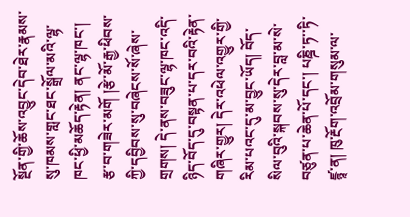སྔོན་གྱི་ཆོས་འབྱུང་དེབ་ཐེར་རྣམས་སུ་ཁམས་གླང་ཐང་སྒྲོལ་མའི་ལྷ་ཁང་ཕྱི་མཆོད་རྟེན། ནང་ལྷ་ཁང་། རྩ་བ་གཟེར་མགོ །རྩེ་མོ་རྒྱ་ཕིབས་ཀྱི་དབྱིབས་སུ་བཞེངས་སོ་ཞེས་གྲགས། དེ་ནས་བཟུང་ལྷ་ཁང་འདི་ཉིད་བོད་དུ་བསྟན་པ་དར་བའི་རྟེན་གཞིར་གྱུར། དེར་འཕེལ་འགྱུར་གྱི་རིམ་པའང་དུ་མ་བྱུང་ཡོད། བོད་སིལ་བུའི་སྐབས་སུ་དེར་བླ་མ་སེ་བཙུན་པ་ཆེན་པོ་དང་། པཎྜི་ཏ་་ཏི་ཛྙཱ་ན། ཁུ་རྔོག་འབྲོམ་གསུམ་ལ་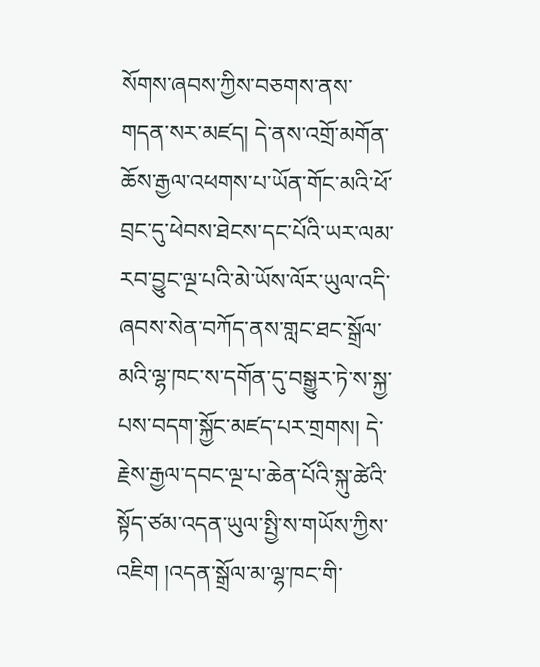སོགས་ཞབས་ཀྱིས་བཅགས་ནས་གདན་སར་མཛད། དེ་ནས་འགྲོ་མགོན་ཆོས་རྒྱལ་འཕགས་པ་ཡོན་གོང་མའི་ཕོ་བྲང་དུ་ཕེབས་ཐེངས་དང་པོའི་ཡར་ལམ་རབ་བྱུང་ལྔ་པའི་མེ་ཡོས་ལོར་ཡུལ་འདི་ཞབས་སེན་བཀོད་ནས་གླང་ཐང་སྒྲོལ་མའི་ལྷ་ཁང་ས་དགོན་དུ་བསྒྱུར་ཏེ་ས་སྐྱ་པས་བདག་སྐྱོང་མཛད་པར་གྲགས། དེ་རྗེས་རྒྱལ་དབང་ལྔ་པ་ཆེན་པོའི་སྐུ་ཚེའི་སྟོད་ཙམ་འདན་ཡུལ་སྤྱི་ས་གཡོས་ཀྱིས་འཇིག །འདན་སྒྲོལ་མ་ལྷ་ཁང་གི་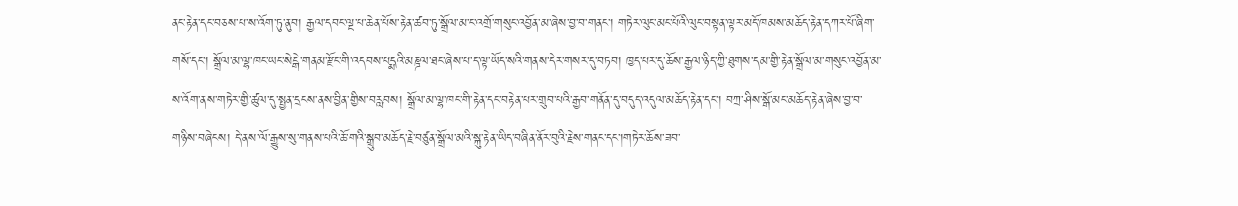ནང་རྟེན་དང་བཅས་པ་ས་འོག་ཏུ་ནུབ། རྒྱལ་དབང་ལྔ་པ་ཆེན་པོས་རྟེན་ཚབ་ཏུ་སྒྲོལ་མ་ང་འགྲོ་གསུང་འབྱོན་མ་ཞེས་བྱ་བ་གནང་། གཏེར་ལུང་མང་པོའི་ལུང་བསྟན་ལྟར་མདོ་ཁམས་མཆོད་རྟེན་དཀར་པོ་ཞིག་གསོ་དང་། སྒྲོལ་མ་ལྷ་ཁང་ཡང་སེངྒེ་གནམ་རྫོང་གི་འདབས་པདྨའི་མཎྜལ་ཐང་ཞེས་པ་ད་ལྟ་ཡོད་སའི་གནས་དེར་གསར་དུ་བཏབ། ཁྱད་པར་དུ་ཆོས་རྒྱལ་ཉིད་ཀྱི་ཐུགས་དམ་གྱི་རྟེན་སྒྲོལ་མ་གསུང་འབྱོན་མ་ས་འོག་ནས་གཏེར་གྱི་ཚུལ་དུ་སྤྱན་དྲངས་ནས་བྱིན་གྱིས་བརླབས། སྒྲོལ་མ་ལྷ་ཁང་གི་རྟེན་དང་བརྟེན་པར་གྲུབ་པའི་རྒྱབ་གནོན་དུ་བདུད་འདུལ་མཆོད་རྟེན་དང་། བཀྲ་ཤིས་སྒོ་མང་མཆོད་རྟེན་ཞེས་བྱ་བ་གཉིས་བཞེངས། དེ་ནས་ལོ་རྒྱུས་སུ་གནས་པའི་ཆོ་གའི་སྒྲུབ་མཆོད་རྗེ་བཙུན་སྒྲོལ་མའི་སྐུ་རྟེན་ཡིད་བཞིན་ནོར་བུའི་རྗེས་གནང་དང་།གཏེར་ཆོས་ཟབ་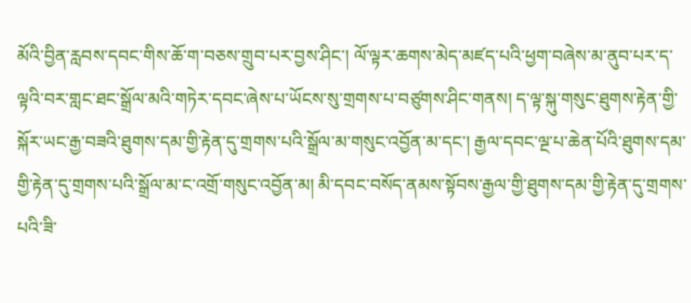མོའི་བྱིན་རླབས་དབང་གིས་ཆོ་ག་བཅས་གྲུབ་པར་བྱས་ཤིང་། ལོ་ལྟར་ཆགས་མེད་མཛད་པའི་ཕྱག་བཞེས་མ་ནུབ་པར་ད་ལྟའི་བར་གླང་ཐང་སྒྲོལ་མའི་གཏེར་དབང་ཞེས་པ་ཡོངས་སུ་གྲགས་པ་བཙུགས་ཤིང་གནས། ད་ལྟ་སྐུ་གསུང་ཐུགས་རྟེན་གྱི་སྐོར་ཡང་རྒྱ་བཟའི་ཐུགས་དམ་གྱི་རྟེན་དུ་གྲགས་པའི་སྒྲོལ་མ་གསུང་འབྱོན་མ་དང་། རྒྱལ་དབང་ལྔ་པ་ཆེན་པོའི་ཐུགས་དམ་གྱི་རྟེན་དུ་གྲགས་པའི་སྒྲོལ་མ་ང་འགྲོ་གསུང་འབྱོན་མ། མི་དབང་བསོད་ནམས་སྟོབས་རྒྱལ་གྱི་ཐུགས་དམ་གྱི་རྟེན་དུ་གྲགས་པའི་ཟི་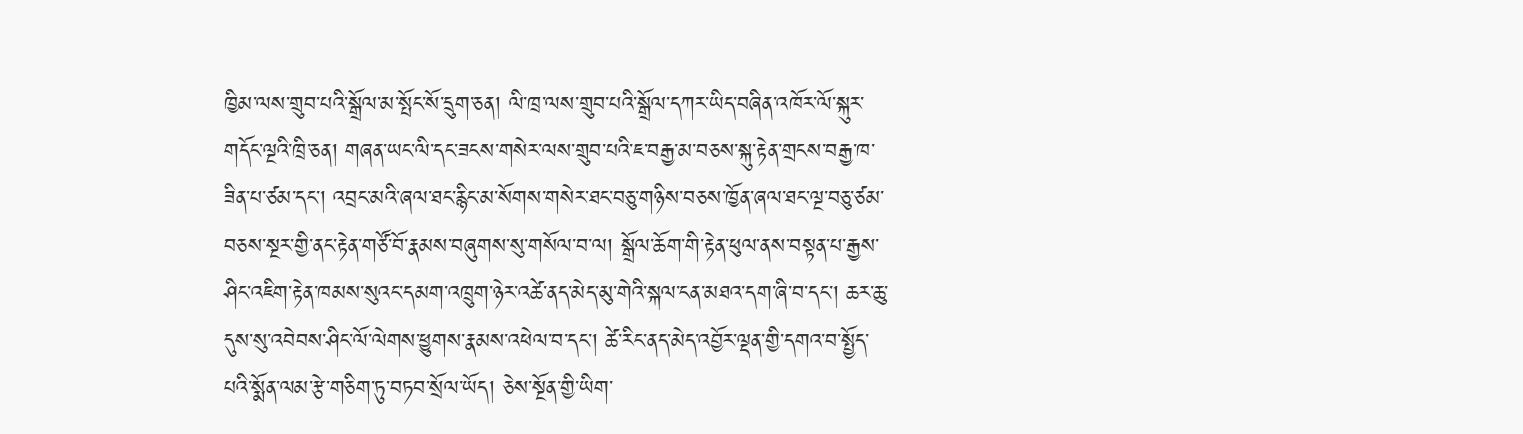ཁྱིམ་ལས་གྲུབ་པའི་སྒྲོལ་མ་སྤོང་སོ་དྲུག་ཅན། ལི་ཁྲ་ལས་གྲུབ་པའི་སྒྲོལ་དཀར་ཡིད་བཞིན་འཁོར་ལོ་སྐུར་གདོང་ལྔའི་ཁྲི་ཅན། གཞན་ཡང་ལི་དང་ཟངས་གསེར་ལས་གྲུབ་པའི་ཇ་བརྒྱ་མ་བཅས་སྐུ་རྟེན་གྲངས་བརྒྱ་ཁ་ཟིན་པ་ཙམ་དང་། འབྲང་མའི་ཞལ་ཐང་རྙིང་མ་སོགས་གསེར་ཐང་བཅུ་གཉིས་བཅས་ཁྱོན་ཞལ་ཐང་ལྔ་བཅུ་ཙམ་བཅས་སྔར་གྱི་ནང་རྟེན་གཙོ་བོ་རྣམས་བཞུགས་སུ་གསོལ་བ་ལ། སྒྲོལ་ཆོག་གི་རྟེན་ཕུལ་ནས་བསྟན་པ་རྒྱས་ཤིང་འཇིག་རྟེན་ཁམས་སུའང་དམག་འཁྲུག་ཉེར་འཚེ་ནད་མེད་མུ་གེའི་སྐལ་ངན་མཐའ་དག་ཞི་བ་དང་། ཆར་ཆུ་དུས་སུ་འབེབས་ཤིང་ལོ་ལེགས་ཕྱུགས་རྣམས་འཕེལ་བ་དང་། ཚེ་རིང་ནད་མེད་འབྱོར་ལྡན་གྱི་དགའ་བ་སྤྱོད་པའི་སྨོན་ལམ་རྩེ་གཅིག་ཏུ་བཏབ་སྲོལ་ཡོད། ཅེས་སྔོན་གྱི་ཡིག་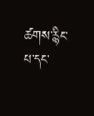ཚགས་རྙིང་པ་དང་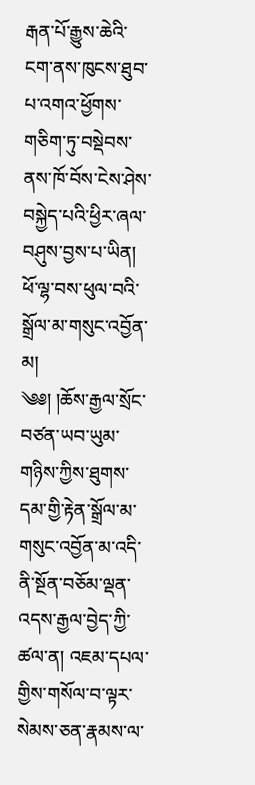རྒན་པོ་རྒྱུས་ཆེའི་ངག་ནས་ཁུངས་ཐུབ་པ་འགའ་ཕྱོགས་གཅིག་ཏུ་བསྡེབས་ནས་ཁོ་བོས་ངེས་ཤེས་བསྐྱེད་པའི་ཕྱིར་ཞལ་བཤུས་བྱས་པ་ཡིན།
ཕོ་ལྷ་བས་ཕུལ་བའི་སྒྲོལ་མ་གསུང་འབྱོན་མ།
༄༅། །ཆོས་རྒྱལ་སྲོང་བཙན་ཡབ་ཡུམ་གཉིས་ཀྱིས་ཐུགས་དམ་གྱི་རྟེན་སྒྲོལ་མ་གསུང་འབྱོན་མ་འདི་ནི་སྔོན་བཅོམ་ལྡན་འདས་རྒྱལ་བྱེད་ཀྱི་ཚལ་ན། འཇམ་དཔལ་གྱིས་གསོལ་བ་ལྟར་སེམས་ཅན་རྣམས་ལ་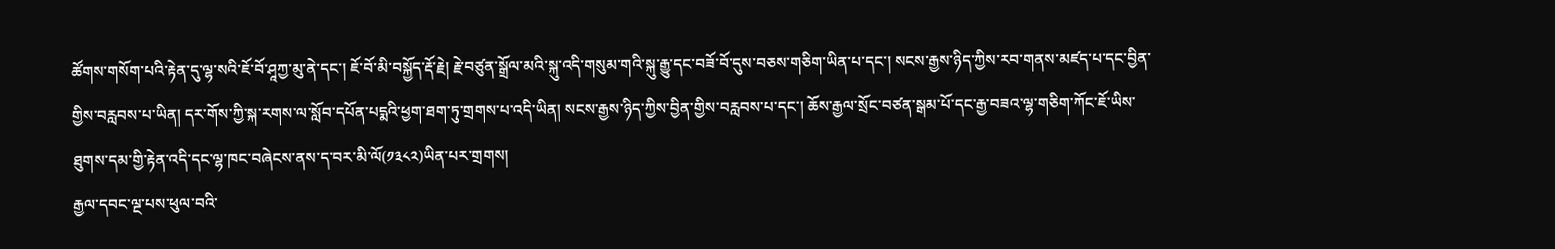ཚོགས་གསོག་པའི་རྟེན་དུ་ལྷ་སའི་ཇོ་བོ་ཤཱཀྱ་མུ་ནེ་དང་། ཇོ་བོ་མི་བསྐྱོད་རྡོ་རྗེ། རྗེ་བཙུན་སྒྲོལ་མའི་སྐུ་འདི་གསུམ་གའི་སྐུ་རྒྱུ་དང་བཟོ་བོ་དུས་བཅས་གཅིག་ཡིན་པ་དང་། སངས་རྒྱས་ཉིད་ཀྱིས་རབ་གནས་མཛད་པ་དང་བྱིན་གྱིས་བརླབས་པ་ཡིན། དར་གོས་ཀྱི་སྐ་རགས་ལ་སློབ་དཔོན་པདྨའི་ཕྱག་ཐག་ཏུ་གྲགས་པ་འདི་ཡིན། སངས་རྒྱས་ཉིད་ཀྱིས་བྱིན་གྱིས་བརླབས་པ་དང་། ཆོས་རྒྱལ་སྲོང་བཙན་སྒམ་པོ་དང་རྒྱ་བཟའ་ལྷ་གཅིག་ཀོང་ཇོ་ཡིས་ཐུགས་དམ་གྱི་རྟེན་འདི་དང་ལྷ་ཁང་བཞེངས་ནས་ད་བར་མི་ལོ(༡༣༨༢)ཡིན་པར་གྲགས།
རྒྱལ་དབང་ལྔ་པས་ཕུལ་བའི་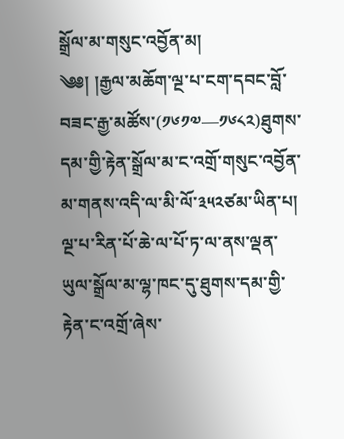སྒྲོལ་མ་གསུང་འབྱོན་མ།
༄༅། །རྒྱལ་མཆོག་ལྔ་པ་ངག་དབང་བློ་བཟང་རྒྱ་མཚོས་(༡༦༡༧—༡༦༨༢)ཐུགས་དམ་གྱི་རྟེན་སྒྲོལ་མ་ང་འགྲོ་གསུང་འབྱོན་མ་གནས་འདི་ལ་མི་ལོ་༣༥༢ཙམ་ཡིན་པ། ལྔ་པ་རིན་པོ་ཆེ་ལ་པོ་ཏ་ལ་ནས་ལྡན་ཡུལ་སྒྲོལ་མ་ལྷ་ཁང་དུ་ཐུགས་དམ་གྱི་རྟེན་ང་འགྲོ་ཞེས་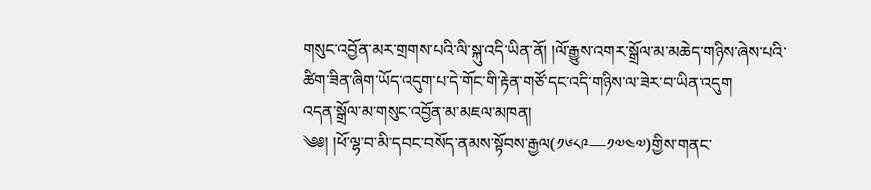གསུང་འབྱོན་མར་གྲགས་པའི་ལི་སྐུ་འདི་ཡིན་ནོ། །ལོ་རྒྱུས་འགར་སྒྲོལ་མ་མཆེད་གཉིས་ཞེས་པའི་ཚིག་ཟིན་ཞིག་ཡོད་འདུག་པ་དེ་གོང་གི་རྟེན་གཙོ་དང་འདི་གཉིས་ལ་ཟེར་བ་ཡིན་འདུག
འདན་སྒྲོལ་མ་གསུང་འབྱོན་མ་མཇལ་མཁན།
༄༅། །ཕོ་ལྷ་བ་མི་དབང་བསོད་ནམས་སྟོབས་རྒྱལ(༡༦༨༩—༡༧༤༧)གྱིས་གནང་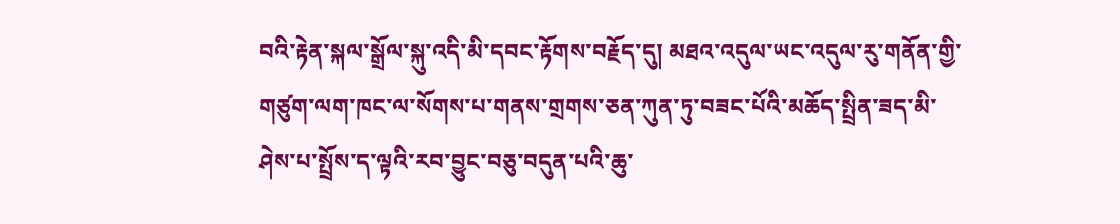བའི་རྟེན་སྐལ་སྒྲོལ་སྐུ་འདི་མི་དབང་རྟོགས་བརྗོད་དུ། མཐའ་འདུལ་ཡང་འདུལ་རུ་གནོན་གྱི་གཙུག་ལག་ཁང་ལ་སོགས་པ་གནས་གྲགས་ཅན་ཀུན་ཏུ་བཟང་པོའི་མཆོད་སྤྲིན་ཟད་མི་ཤེས་པ་སྤྲོས་ད་ལྟའི་རབ་བྱུང་བཅུ་བདུན་པའི་ཆུ་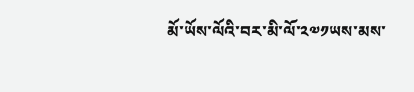མོ་ཡོས་ལོའི་བར་མི་ལོ་༢༧༡ཡས་མས་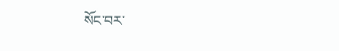སོང་བར་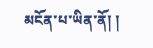མངོན་པ་ཡིན་ནོ། །